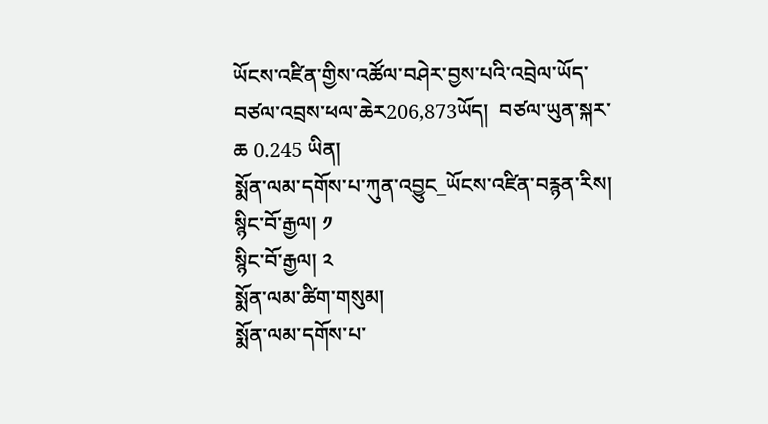ཡོངས་འཛིན་གྱིས་འཚོལ་བཤེར་བྱས་པའི་འབྲེལ་ཡོད་བཙལ་འབྲས་ཕལ་ཆེར206,873ཡོད།  བཙལ་ཡུན་སྐར་ཆ 0.245 ཡིན།
སྨོན་ལམ་དགོས་པ་ཀུན་འབྱུང_ཡོངས་འཛིན་བརྙན་རིས།
སྙིང་བོ་རྒྱལ། ༡
སྙིང་བོ་རྒྱལ། ༢
སྨོན་ལམ་ཚིག་གསུམ།
སྨོན་ལམ་དགོས་པ་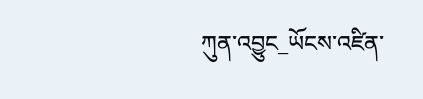ཀུན་འབྱུང_ཡོངས་འཛིན་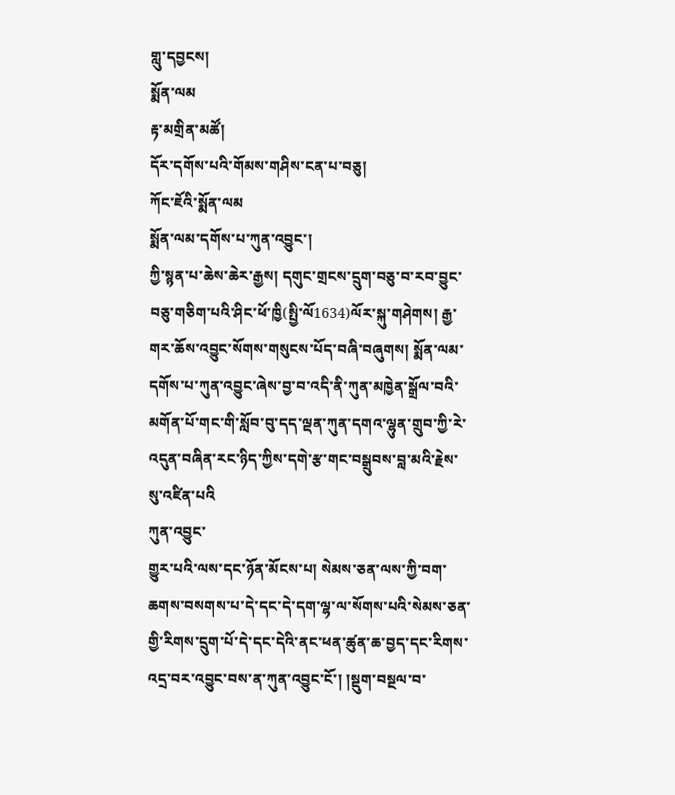གླུ་དབྱངས།
སྨོན་ལམ
རྟ་མགྲིན་མཚོ།
དོར་དགོས་པའི་གོམས་གཤིས་ངན་པ་བཅུ།
ཀོང་ཇོའི་སྨོན་ལམ
སྨོན་ལམ་དགོས་པ་ཀུན་འབྱུང་།
ཀྱི་སྙན་པ་ཆེས་ཆེར་རྒྱས། དགུང་གྲངས་དྲུག་བཅུ་བ་རབ་བྱུང་བཅུ་གཅིག་པའི་ཤིང་ཕོ་ཁྱི(སྤྱི་ལོ1634)ལོར་སྐུ་གཤེགས། རྒྱ་གར་ཆོས་འབྱུང་སོགས་གསུངས་པོད་བཞི་བཞུགས། སྨོན་ལམ་དགོས་པ་ཀུན་འབྱུང་ཞེས་བྱ་བ་འདི་ནི་ཀུན་མཁྱེན་སྒྲོལ་བའི་མགོན་པོ་གང་གི་སློབ་བུ་དད་ལྡན་ཀུན་དགའ་ལྷུན་གྲུབ་ཀྱི་རེ་འདུན་བཞིན་རང་ཉིད་ཀྱིས་དགེ་རྩ་གང་བསྒྲུབས་བླ་མའི་རྗེས་སུ་འཛིན་པའི
ཀུན་འབྱུང་
གྱུར་པའི་ལས་དང་ཉོན་མོངས་པ། སེམས་ཅན་ལས་ཀྱི་བག་ཆགས་བསགས་པ་དེ་དང་དེ་དག་ལྷ་ལ་སོགས་པའི་སེམས་ཅན་གྱི་རིགས་དྲུག་པོ་དེ་དང་དེའི་ནང་ཕན་ཚུན་ཆ་བྱད་དང་རིགས་འདྲ་བར་འབྱུང་བས་ན་ཀུན་འབྱུང་ངོ་། །སྡུག་བསྔལ་བ་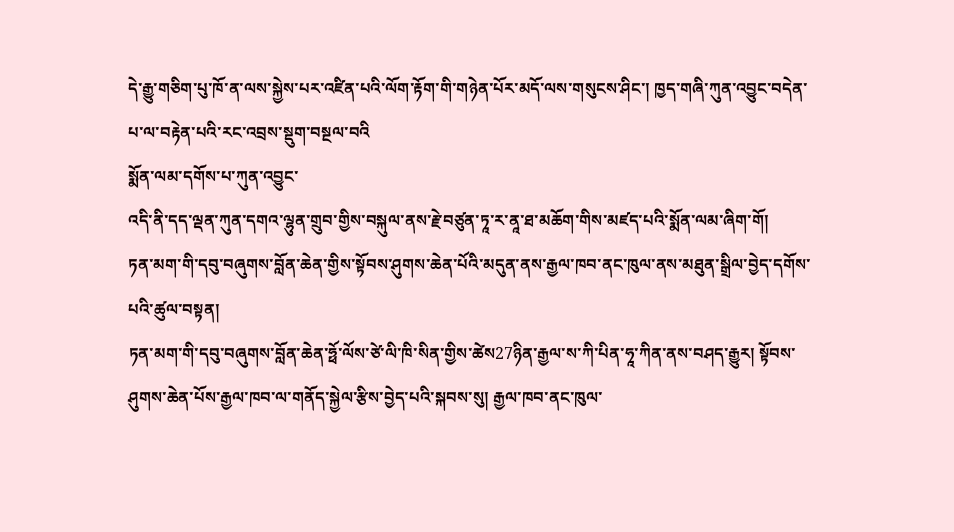དེ་རྒྱུ་གཅིག་པུ་ཁོ་ན་ལས་སྐྱེས་པར་འཛིན་པའི་ལོག་རྟོག་གི་གཉེན་པོར་མདོ་ལས་གསུངས་ཤིང་། ཁྱད་གཞི་ཀུན་འབྱུང་བདེན་པ་ལ་བརྟེན་པའི་རང་འབྲས་སྡུག་བསྔལ་བའི
སྨོན་ལམ་དགོས་པ་ཀུན་འབྱུང་
འདི་ནི་དད་ལྡན་ཀུན་དགའ་ལྷུན་གྲུབ་གྱིས་བསྐུལ་ནས་རྗེ་བཙུན་ཏཱ་ར་ནཱ་ཐ་མཆོག་གིས་མཛད་པའི་སྨོན་ལམ་ཞིག་གོ།
ཏན་མག་གི་དབུ་བཞུགས་བློན་ཆེན་གྱིས་སྟོབས་ཤུགས་ཆེན་པོའི་མདུན་ནས་རྒྱལ་ཁབ་ནང་ཁུལ་ནས་མཐུན་སྒྲིལ་བྱེད་དགོས་པའི་ཚུལ་བསྟན།
ཏན་མག་གི་དབུ་བཞུགས་བློན་ཆེན་ཧྥོ་ལོས་ཙེ་ལི་ཁི་སིན་གྱིས་ཚེས27ཉིན་རྒྱལ་ས་ཀི་པིན་ཧཱ་ཀིན་ནས་བཤད་རྒྱུར། སྟོབས་ཤུགས་ཆེན་པོས་རྒྱལ་ཁབ་ལ་གནོད་སྐྱེལ་རྩིས་བྱེད་པའི་སྐབས་སུ། རྒྱལ་ཁབ་ནང་ཁུལ་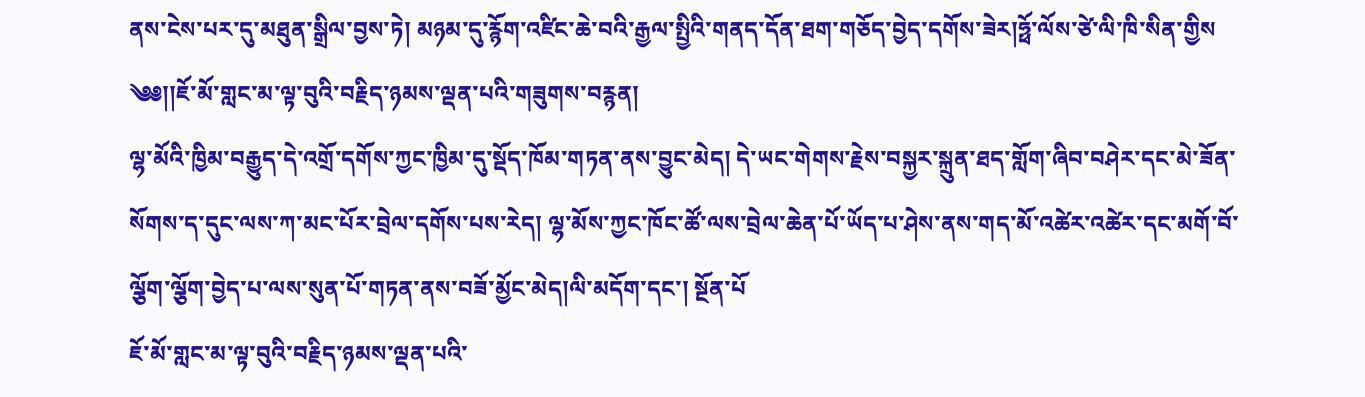ནས་ངེས་པར་དུ་མཐུན་སྒྲིལ་བྱས་ཏེ། མཉམ་དུ་རྙོག་འཛིང་ཆེ་བའི་རྒྱལ་སྤྱིའི་གནད་དོན་ཐག་གཅོད་བྱེད་དགོས་ཟེར།ཧྥོ་ལོས་ཙེ་ལི་ཁི་སིན་གྱིས
༄༅།།ཇོ་མོ་གླང་མ་ལྟ་བུའི་བརྗིད་ཉམས་ལྡན་པའི་གཟུགས་བརྙན།
ལྷ་མོའི་ཁྱིམ་བརྒྱུད་དེ་འགྲོ་དགོས་ཀྱང་ཁྱིམ་དུ་སྡོད་ཁོམ་གཏན་ནས་བྱུང་མེད། དེ་ཡང་གེགས་རྗེས་བསྐྱར་སྐྲུན་ཐད་གློག་ཞིབ་བཤེར་དང་མེ་ཟོན་སོགས་ད་དུང་ལས་ཀ་མང་པོར་བྲེལ་དགོས་པས་རེད། ལྷ་མོས་ཀྱང་ཁོང་ཚོ་ལས་བྲེལ་ཆེན་པོ་ཡོད་པ་ཤེས་ནས་གད་མོ་འཚེར་འཚེར་དང་མགོ་བོ་ལྕོག་ལྕོག་བྱེད་པ་ལས་སུན་པོ་གཏན་ནས་བཟོ་མྱོང་མེད།ལི་མདོག་དང་། སྔོན་པོ
ཇོ་མོ་གླང་མ་ལྟ་བུའི་བརྗིད་ཉམས་ལྡན་པའི་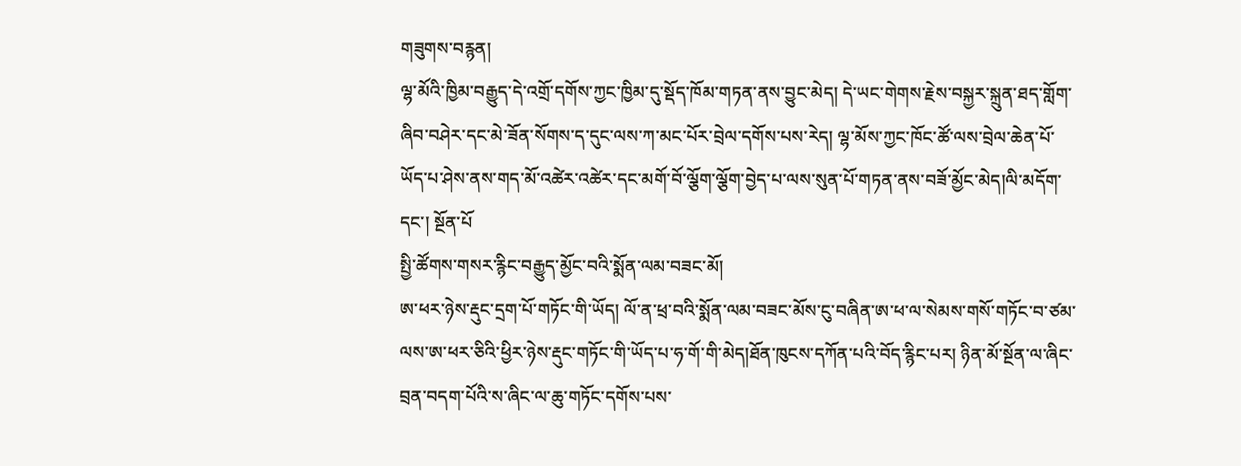གཟུགས་བརྙན།
ལྷ་མོའི་ཁྱིམ་བརྒྱུད་དེ་འགྲོ་དགོས་ཀྱང་ཁྱིམ་དུ་སྡོད་ཁོམ་གཏན་ནས་བྱུང་མེད། དེ་ཡང་གེགས་རྗེས་བསྐྱར་སྐྲུན་ཐད་གློག་ཞིབ་བཤེར་དང་མེ་ཟོན་སོགས་ད་དུང་ལས་ཀ་མང་པོར་བྲེལ་དགོས་པས་རེད། ལྷ་མོས་ཀྱང་ཁོང་ཚོ་ལས་བྲེལ་ཆེན་པོ་ཡོད་པ་ཤེས་ནས་གད་མོ་འཚེར་འཚེར་དང་མགོ་བོ་ལྕོག་ལྕོག་བྱེད་པ་ལས་སུན་པོ་གཏན་ནས་བཟོ་མྱོང་མེད།ལི་མདོག་དང་། སྔོན་པོ
སྤྱི་ཚོགས་གསར་རྙིང་བརྒྱུད་མྱོང་བའི་སྨོན་ལམ་བཟང་མོ།
ཨ་ཕར་ཉེས་རྡུང་དྲག་པོ་གཏོང་གི་ཡོད། ལོ་ན་ཕྲ་བའི་སྨོན་ལམ་བཟང་མོས་ངུ་བཞིན་ཨ་ཕ་ལ་སེམས་གསོ་གཏོང་བ་ཙམ་ལས་ཨ་ཕར་ཅིའི་ཕྱིར་ཉེས་རྡུང་གཏོང་གི་ཡོད་པ་ཧ་གོ་གི་མེད།ཐོན་ཁུངས་དཀོན་པའི་བོད་རྙིང་པར། ཉིན་མོ་སྔོན་ལ་ཞིང་བྲན་བདག་པོའི་ས་ཞིང་ལ་ཆུ་གཏོང་དགོས་པས་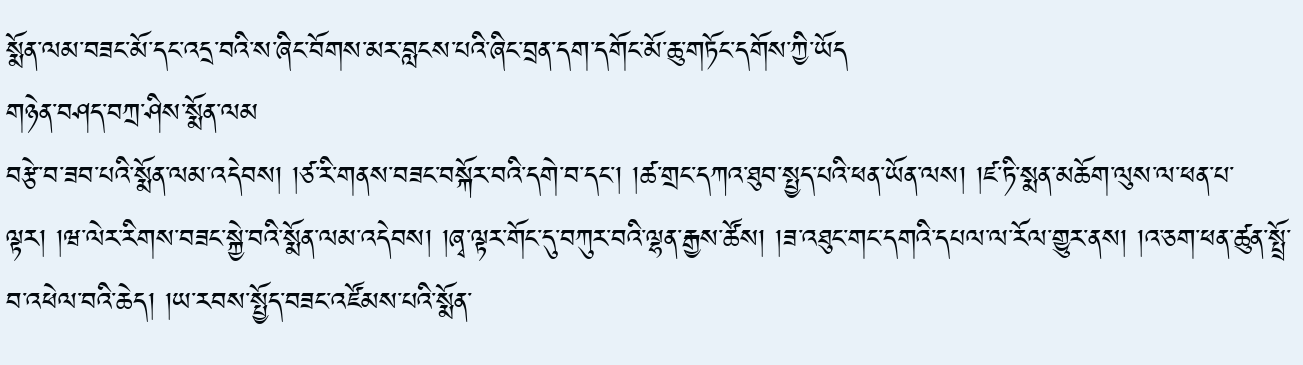སྨོན་ལམ་བཟང་མོ་དང་འདྲ་བའི་ས་ཞིང་བོགས་མར་བླངས་པའི་ཞིང་བྲན་དག་དགོང་མོ་ཆུ་གཏོང་དགོས་ཀྱི་ཡོད
གཉེན་བཤད་བཀྲ་ཤིས་སྨོན་ལམ
བརྩེ་བ་ཟབ་པའི་སྨོན་ལམ་འདེབས། །ཙ་རི་གནས་བཟང་བསྐོར་བའི་དགེ་བ་དང་། །ཚ་གྲང་དཀའ་ཐུབ་སྤྱད་པའི་ཕན་ཡོན་ལས། །ཛ་ཏི་སྨན་མཆོག་ལུས་ལ་ཕན་པ་ལྟར། །ཝ་ལེར་རིགས་བཟང་སྐྱེ་བའི་སྨོན་ལམ་འདེབས། །ཞྭ་ལྟར་གོང་དུ་བཀུར་བའི་ལྷན་རྒྱས་ཚོས། །ཟ་འཐུང་གང་དགའི་དཔལ་ལ་རོལ་གྱུར་ནས། །འ་ཅག་ཕན་ཚུན་སྤྲོ་བ་འཕེལ་བའི་ཆེད། །ཡ་རབས་སྤྱོད་བཟང་འཛོམས་པའི་སྨོན་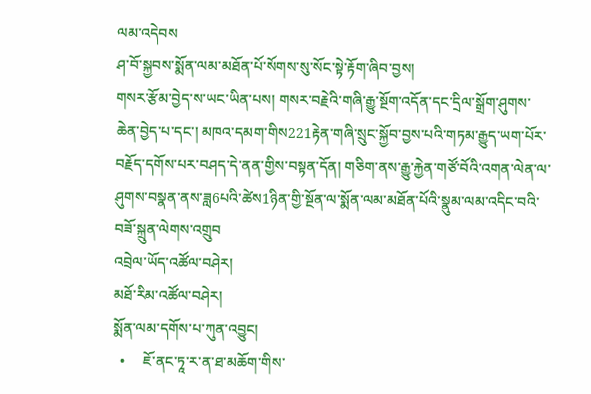ལམ་འདེབས
ཤ་བོ་སྐྱབས་སྨོན་ལམ་མཐོན་པོ་སོགས་སུ་སོང་སྟེ་རྟོག་ཞིབ་བྱས།
གསར་རྩོམ་བྱེད་ས་ཡང་ཡིན་པས། གསར་བརྗེའི་གཞི་རྒྱུ་སྔོག་འདོན་དང་དྲིལ་སྒྲོག་ཤུགས་ཆེན་བྱེད་པ་དང་། མཁའ་དམག་གིས221རྟེན་གཞི་སྲུང་སྐྱོབ་བྱས་པའི་གཏམ་རྒྱུད་ཡག་པོར་བརྗོད་དགོས་པར་བཤད་དེ་ནན་གྱིས་བསྟན་དོན། གཅིག་ནས་རྒྱུ་རྐྱེན་གཙོ་བོའི་འགན་ལེན་ལ་ཤུགས་བསྣན་ནས་ཟླ6པའི་ཚེས1ཉིན་གྱི་སྔོན་ལ་སྨོན་ལམ་མཐོན་པོའི་སྣུམ་ལམ་འདིང་བའི་བཟོ་སྐྲུན་ལེགས་འགྲུབ
འབྲེལ་ཡོད་འཚོལ་བཤེར།
མཐོ་རིམ་འཚོལ་བཤེར།
སྨོན་ལམ་དགོས་པ་ཀུན་འབྱུང།
  •     ཇོ་ནང་ཏཱ་ར་ན་ཐ་མཆོག་གིས་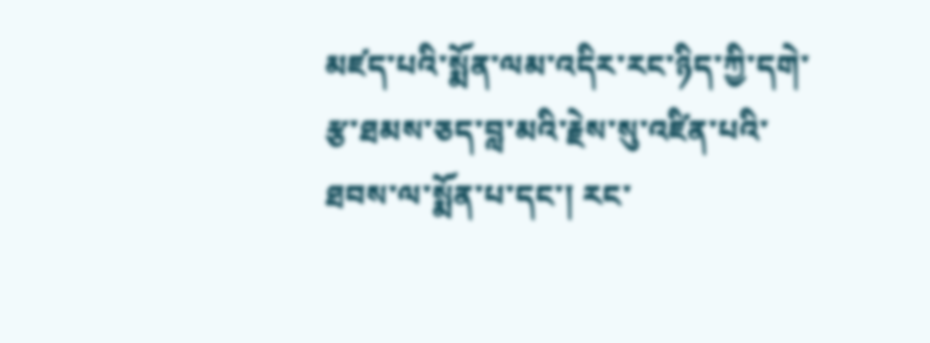མཛད་པའི་སྨོན་ལམ་འདིར་རང་ཉིད་ཀྱི་དགེ་རྩ་ཐམས་ཅད་བླ་མའི་རྗེས་སུ་འཛིན་པའི་ཐབས་ལ་སྨོན་པ་དང་། རང་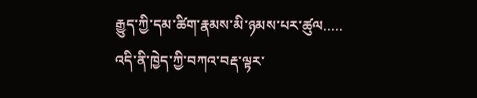རྒྱུད་ཀྱི་དམ་ཚིག་རྣམས་མི་ཉམས་པར་ཚུལ.....
འདི་ནི་ཁྱེད་ཀྱི་བཀའ་བརྡ་ལྟར་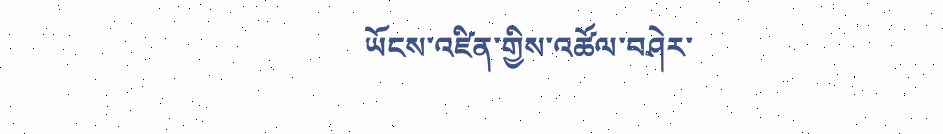ཡོངས་འཛིན་གྱིས་འཚོལ་བཤེར་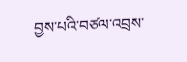བྱས་པའི་བཙལ་འབྲས་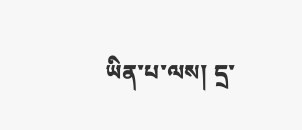ཡིན་པ་ལས། དྲ་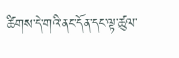ཚིགས་དེ་གའི་ནང་དོན་དང་ལྟ་ཚུལ་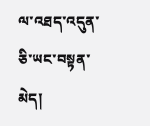ལ་འཐད་འདུན་ཅི་ཡང་བསྟན་མེད།